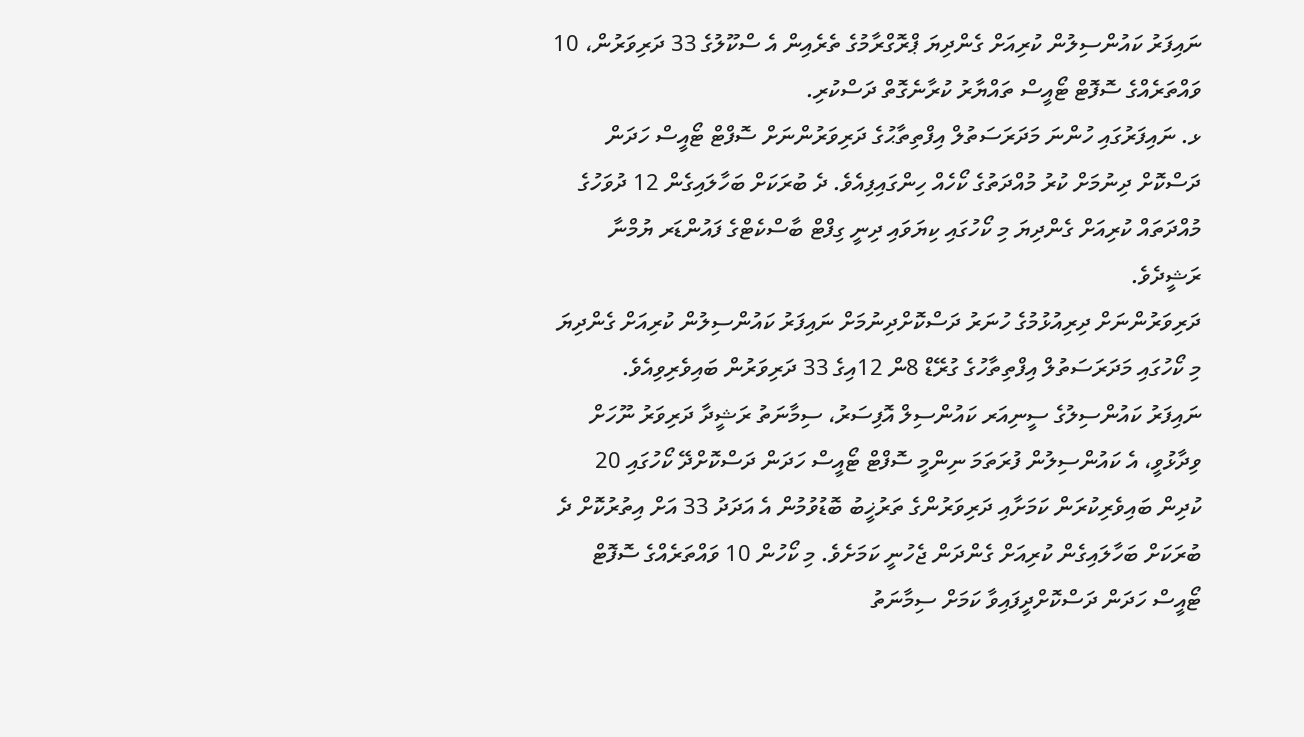ނައިފަރު ކައުންސިލުން ކުރިއަށް ގެންދިޔަ ޕްރޮގްރާމުގެ ތެރެއިން އެ ސްކޫލުގެ 33 ދަރިވަރުން، 10 ވައްތަރެއްގެ ސޮފޮޓް ޓޯއީސް ތައްޔާރު ކުރާނެގޮތް ދަސްކުރި.
ޅ. ނައިފަރުގައި ހުންނަ މަދަރަސަތުލް އިފްތިތާޙުގެ ދަރިވަރުންނަށް ސޮފްޓް ޓޯއީސް ހަދަން ދަސްކޮށް ދިނުމަށް ކުރު މުއްދަތުގެ ކޯހެއް ހިންގައިފިއެވެ. ދެ ބުރަކަށް ބަހާލައިގެން 12 ދުވަހުގެ މުއްދަތައް ކުރިއަށް ގެންދިޔަ މި ކޯހުގައި ކިޔަވައި ދިނީ ގިފްޓް ބާސްކެޓްގެ ފައުންޑަރ ޔުމްނާ ރަޝީދެވެ.
ދަރިވަރުންނަށް ދިރިއުޅުމުގެ ހުނަރު ދަސްކޮށްދިނުމަށް ނައިފަރު ކައުންސިލުން ކުރިއަށް ގެންދިޔަ މި ކޯހުގައި މަދަރަސަތުލް އިފްތިތާހުގެ ގުރޭޑް 8ން 12އިގެ 33 ދަރިވަރުން ބައިވެރިވިއެވެ.
ނައިފަރު ކައުންސިލުގެ ސީނިއަރ ކައުންސިލް އޮފިސަރު، ސިމާނަތު ރަޝީދާ ދަރިވަރު ނޫހަށް ވިދާޅުވީ، އެ ކައުންސިލުން ފުރަތަމަ ނިންމީ ސޮފްޓް ޓޯއީސް ހަދަން ދަސްކޮށްދޭ ކޯހުގައި 20 ކުދިން ބައިވެރިކުރަން ކަމަށާއި ދަރިވަރުންގެ ތަރުޚީބު ބޮޑުވުމުން އެ އަދަދު 33 އަށް އިތުރުކޮށް ދެ ބުރަކަށް ބަހާލައިގެން ކުރިއަށް ގެންދަން ޖެހުނީ ކަމަށެވެ. މި ކޯހުން 10 ވައްތަރެއްގެ ސޮފޮޓް ޓޯއީސް ހަދަން ދަސްކޮށްދީފައިވާ ކަމަށް ސިމާނަތު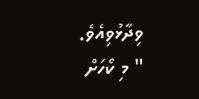ވިދާޅުވިއެވެ.
" މި ކޯހަށް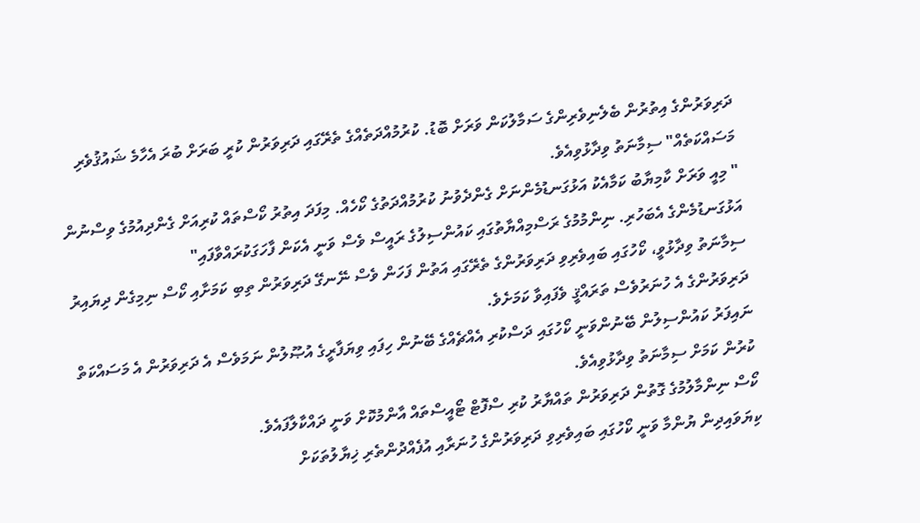ދަރިވަރުންގެ އިތުރުން ބެލެނިވެރިންގެ ސަމާލުކަން ވަރަށް ބޮޑު. ކުރުމުއްދަތެއްގެ ތެރޭގައި ދަރިވަރުން ކުރީ ބަރަށް ބުރަ އެހާމެ ޝައުޤުވެރި މަސައްކަތެއް" ސިމާނަތު ވިދާޅުވިއެވެ.
" މިއީ ވަރަށް ކާމިޔާބު ކަމާއެކު އަޅުގަނޑުމެންނަށް ގެންދެވުނު ކުރުމުއްދަތުގެ ކޯހެއް. މިފަދަ އިތުރު ކޯސްތައް ކުރިއަށް ގެންދިއުމުގެ ވިސްނުން އަޅުގަނޑުމެންގެ އެބަހުރި. ނިންމުމުގެ ރަސްމިއްޔާތުގައި ކައުންސިލުގެ ރައީސް ވެސް ވަނީ އެކަން ފާހަގަކުރައްވާފައި"
ސިމާނަތު ވިދާޅުވީ، ކޯހުގައި ބައިވެރިވި ދަރިވަރުންގެ ތެރޭގައި އަތުން ފަހަން ވެސް ނޭނގޭ ދަރިވަރުން ތިބި ކަމަށާއި ކޯސް ނިމިގެން ދިޔައިރު ދަރިވަރުންގެ އެ ހުނަރުވެސް ތަރައްޤީ ވެފައިވާ ކަމަށެވެ.
ނައިފަރު ކައުންސިލުން ބޭނުންވަނީ ކޯހުގައި ދަސްކުރި އެއްޗެއްގެ ބޭނުން ހިފައި ވިޔަފާރީގެ އުޞޫލުން ނަމަވެސް އެ ދަރިވަރުން އެ މަސައްކަތް ކުރުން ކަމަށް ސިމާނަތު ވިދާޅުވިއެވެ.
ކޯސް ނިންމާލުމުގެ ގޮތުން ދަރިވަރުން ތައްޔާރު ކުރި ސްފޮޓް ޓޯއީސްތައް އާންމުކޮށް ވަނީ ދައްކާލާފައެވެ.
ކިޔަވައިދިން ޔުންމާ ވަނީ ކޯހުގައި ބައިވެރިވި ދަރިވަރުންގެ ހުނަރާއި އުފެއްދުންތެރި ޚިޔާލުތަކަށް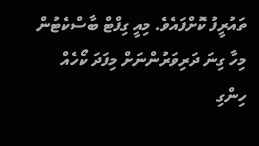ތައުރީފު ކޮށްފައެވެ. މިއީ ގިފްޓް ބާސްކެޓުން މިހާ ގިނަ ދަރިވަރުންނަށް މިފަދަ ކޯހެއް ހިންގި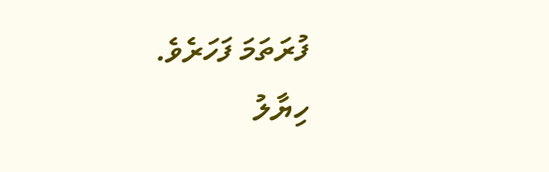ފުރަތަމަ ފަހަރެވެ.
ހިޔާލު